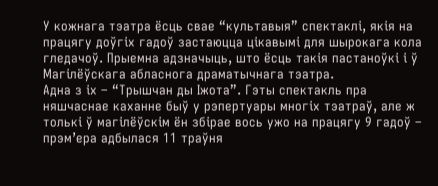У кожнага тэатра ёсць свае “культавыя” спектаклі, якія на працягу доўгіх гадоў застаюцца цікавымі для шырокага кола гледачоў. Прыемна адзначыць, што ёсць такія пастаноўкі і ў Магілёўскага абласнога драматычнага тэатра.
Адна з іх – “Трышчан ды Іжота”. Гэты спектакль пра няшчаснае каханне быў у рэпертуары многіх тэатраў, але ж толькі ў магілёўскім ён збірае вось ужо на працягу 9 гадоў – прэм’ера адбылася 11 траўня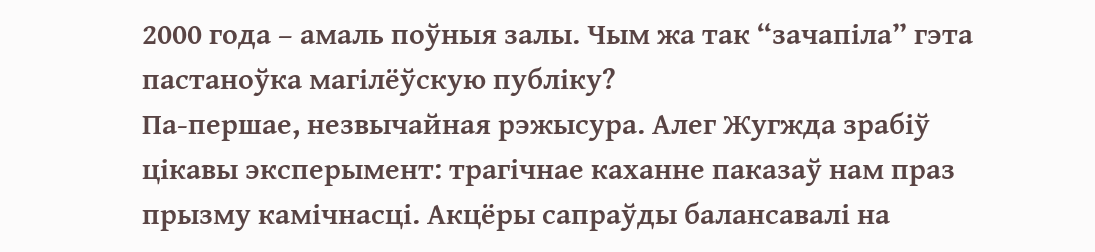2000 года – амаль поўныя залы. Чым жа так “зачапіла” гэта пастаноўка магілёўскую публіку?
Па-першае, незвычайная рэжысура. Алег Жугжда зрабіў цікавы эксперымент: трагічнае каханне паказаў нам праз прызму камічнасці. Акцёры сапраўды балансавалі на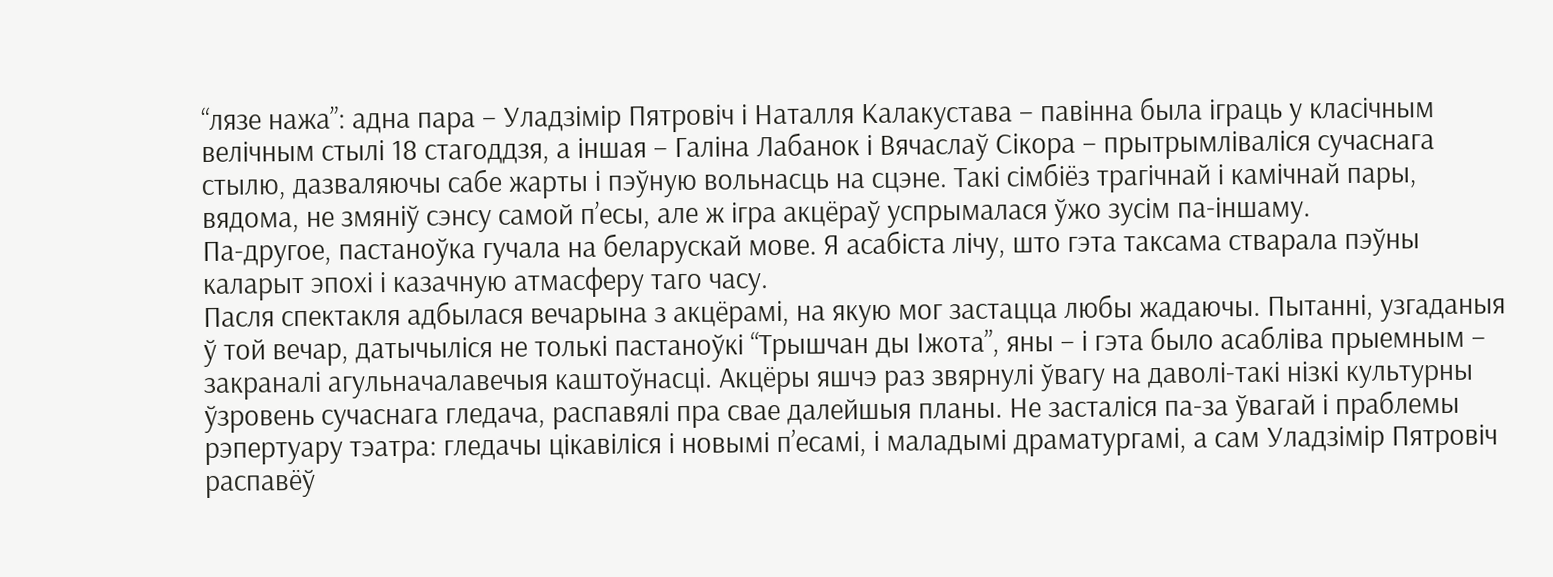“лязе нажа”: адна пара – Уладзімір Пятровіч і Наталля Калакустава – павінна была іграць у класічным велічным стылі 18 стагоддзя, а іншая – Галіна Лабанок і Вячаслаў Сікора – прытрымліваліся сучаснага стылю, дазваляючы сабе жарты і пэўную вольнасць на сцэне. Такі сімбіёз трагічнай і камічнай пары, вядома, не змяніў сэнсу самой п’есы, але ж ігра акцёраў успрымалася ўжо зусім па-іншаму.
Па-другое, пастаноўка гучала на беларускай мове. Я асабіста лічу, што гэта таксама стварала пэўны каларыт эпохі і казачную атмасферу таго часу.
Пасля спектакля адбылася вечарына з акцёрамі, на якую мог застацца любы жадаючы. Пытанні, узгаданыя ў той вечар, датычыліся не толькі пастаноўкі “Трышчан ды Іжота”, яны – і гэта было асабліва прыемным – закраналі агульначалавечыя каштоўнасці. Акцёры яшчэ раз звярнулі ўвагу на даволі-такі нізкі культурны ўзровень сучаснага гледача, распавялі пра свае далейшыя планы. Не засталіся па-за ўвагай і праблемы рэпертуару тэатра: гледачы цікавіліся і новымі п’есамі, і маладымі драматургамі, а сам Уладзімір Пятровіч распавёў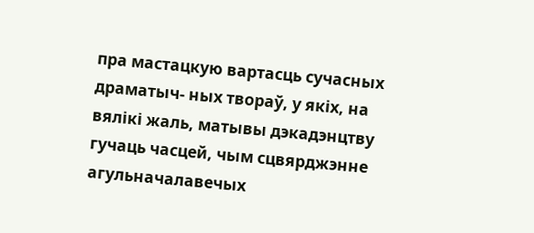пра мастацкую вартасць сучасных драматыч- ных твораў, у якіх, на вялікі жаль, матывы дэкадэнцтву гучаць часцей, чым сцвярджэнне агульначалавечых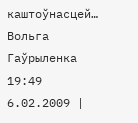каштоўнасцей…
Вольга Гаўрыленка 19:49 6.02.2009 |